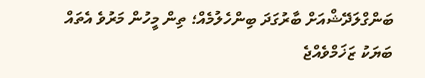ބަންގްލަދޭޝްއަށް ބާރުގަދަ ބިންހެލުމެއް؛ ތިން މީހުން މަރުވެ އެތައް ބަޔަކު ޒަޚަމްވެއްޖެ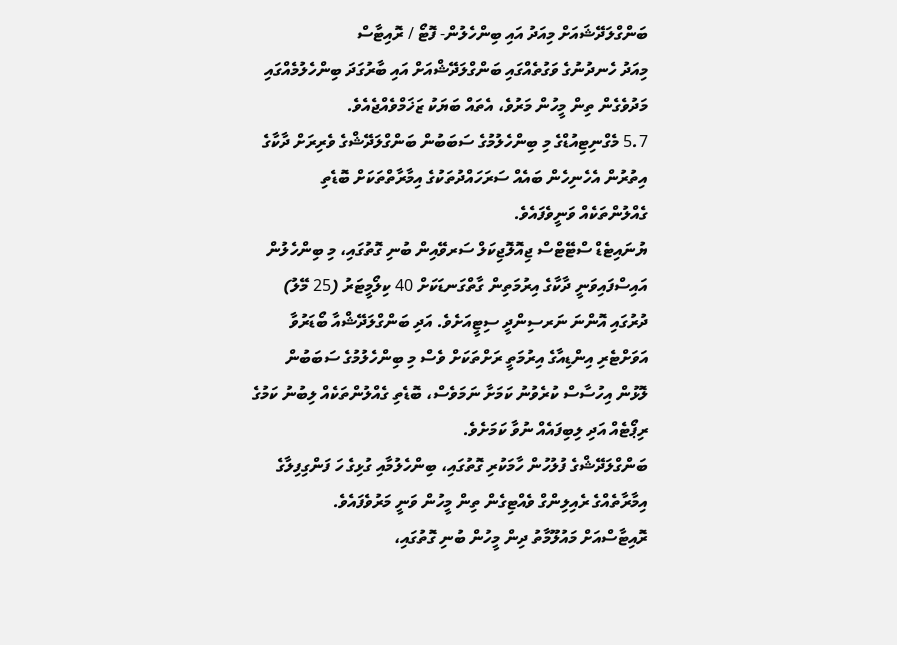ބަންގްލަދޭޝައަށް މިއަދު އައި ބިންހެލުން- ފޮޓޯ / ރޮއިޓާސް
މިއަދު ހެނދުނުގެ ވަގުތެއްގައި ބަންގްލަދޭޝްއަށް އައި ބާރުގަދަ ބިންހެލުމެއްގައި މަދުވެގެން ތިން މީހުން މަރުވެ، އެތައް ބަޔަކު ޒަޚަމްވެއްޖެއެވެ.
5.7 މެގްނިޓިއުޑްގެ މި ބިންހެލުމުގެ ސަބަބުން ބަންގްލަދޭޝްގެ ވެރިރަށް ދާކާގެ އިތުރުން އެހެނިހެން ބައެއް ސަރަހައްދުތަކުގެ އިމާރާތްތަކަށް ބޮޑެތި ގެއްލުންތަކެއް ވަނީވެފައެވެ.
ޔުނައިޓެޑް ސްޓޭޓްސް ޖިއޮލޮޖިކަލް ސަރވޭއިން ބުނި ގޮތުގައި، މި ބިންހެލުން އައިސްފައިވަނީ ދާކާގެ އިރުމަތިން ގާތްގަނޑަކަށް 40 ކިލޯމީޓަރު (25 މޭލު) ދުރުގައި އޮންނަ ނަރސިންދީ ސިޓީއަށެވެ. އަދި ބަންގްލަދޭޝްއާ ބޯޑަރުވާ އަވަށްޓެރި އިންޑިއާގެ އިރުމަތީ ރަށްތަކަށް ވެސް މި ބިންހެލުމުގެ ސަބަބުން ލޮޅުން އިހުސާސް ކުރެވުނު ކަމަށާ ނަމަވެސް، ބޮޑެތި ގެއްލުންތަކެއް ލިބުނު ކަމުގެ ރިޕޯޓެއް އަދި ލިބިފައެއް ނުވާ ކަމަށެވެ.
ބަންގްލަދޭޝްގެ ފުލުހުން ހާމަކުރި ގޮތުގައި، ބިންހެލުމާއި ގުޅިގެ ހަ ފަންގިފިލާގެ އިމާރާތެއްގެ ރެއިލިންގް ވެއްޓިގެން ތިން މީހުން ވަނީ މަރުވެފައެވެ.
ރޮއިޓާސްއަށް މައުލޫމާތު ދިން މީހުން ބުނި ގޮތުގައި،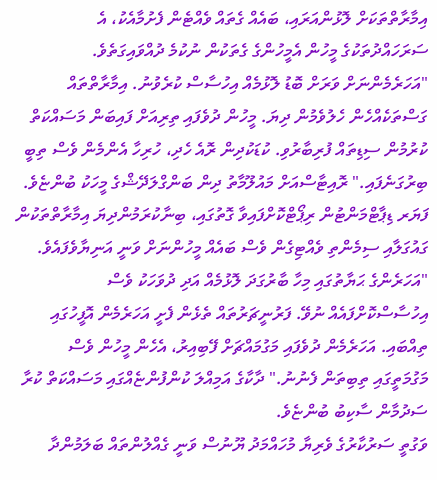އިމާރާތްތަކަށް ލޮޅުންއަރައި، ބައެއް ގެތައް ވެއްޓެން ފެށުމާއެކު، އެ ސަރަހައްދުތަކުގެ މީހުން އެމީހުންގެ ގެތަކުން ނުކުމެ ދުއްވައިގަތެވެ.
"އަހަރެމެންނަށް ވަރަށް ބޮޑު ލޮޅުމެއް އިހުސާސް ކުރެވުނު. އިމާރާތްތައް ގަސްތަކެއްހެން ހެލުވެމުން ދިޔަ. މީހުން ދުވެފައި ތިރިއަށް ފައިބަން މަސައްކަތް ކުރުމުން ސިޑިތައް ފުރިބާރުވި. ކުޑަކުދިން ރޮއެ ހެދި، ހުރިހާ އެންމެން ވެސް ތިބީ ބިރުގަނެފައި." ރޮއިޓާސްއަށް މައުލޫމާތު ދިން ބަންގްލަދޭޝްގެ މީހަކު ބުންޏެވެ.
ފަޔަރ ޑިޕާޓްމަންޓުން ރިޕޯޓްކޮށްފައިވާ ގޮތުގައި، ބިނާކުރަމުންދިޔަ އިމާރާތްތަކުން ގައުގަލާއި ސިމެންތި ވެއްޓިގެން ވެސް ބައެއް މީހުންނަށް ވަނީ އަނިޔާވެފައެވެ.
"އަހަރެންގެ ޙަޔާތުގައި މިހާ ބާރުގަދަ ލޮޅުމެއް އަދި ދުވަހަކު ވެސް އިހުސާސްކޮށްފައެއް ނުވޭ. ފަރުނީޗަރުތައް ތެޅެން ފެށީ އަހަރެމެން އޮފީހުގައި ތިއްބައި. އަހަރެމެން ދުވެފައި މަގުމައްޗަށް ފޭބިއިރު، އެހެން މީހުން ވެސް މަގުމަތީގައި ތިބިތަން ފެނުނު." ދާކާގެ އަމިއްލަ ކުންފުންޏެއްގައި މަސައްކަތް ކުރާ ސަދުމާން ސާކިބު ބުންޏެވެ.
ވަގުތީ ސަރުކާރުގެ ވެރިޔާ މުހައްމަދު ޔޫނުސް ވަނީ ގެއްލުންތައް ބަލަމުންދާ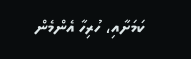ކަމަށާއި، ހުރިހާ އެންމެން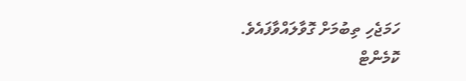ހަމަޖެހި ތިބުމަށް ގޮވާލައްވާފައެވެ.
ކޮމެންޓް